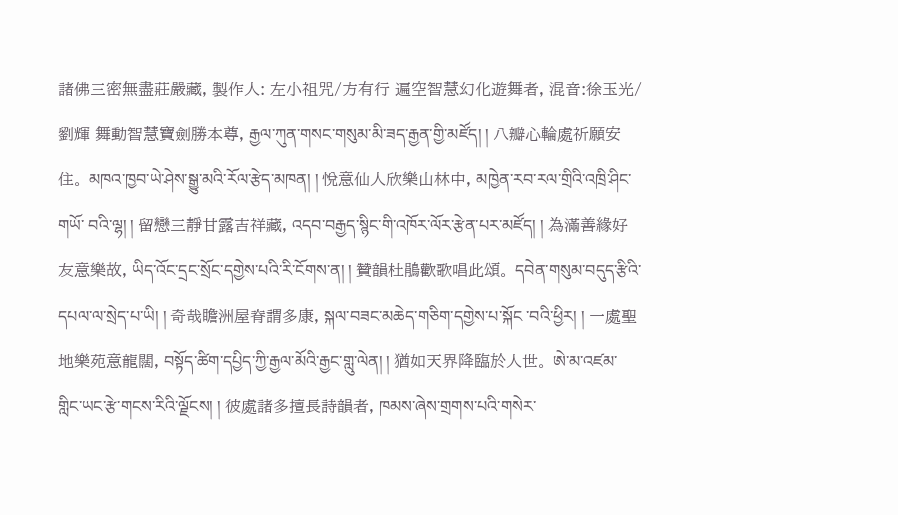諸佛三密無盡莊嚴藏, 製作人: 左小祖咒/方有行 遍空智慧幻化遊舞者, 混音:徐玉光/劉輝 舞動智慧寶劍勝本尊, རྒྱལ་ཀུན་གསང་གསུམ་མི་ཟད་རྒྱན་གྱི་མཛོད། ། 八瓣心輪處祈願安住。 མཁའ་ཁྱབ་ཡེ་ཤེས་སྒྱུ་མའི་རོལ་རྩེད་མཁན། ། 悅意仙人欣樂山林中, མཁྱེན་རབ་རལ་གྲིའི་འཁྲི་ཤིང་གཡོ་ བའི་ལྷ། ། 留戀三靜甘露吉祥藏, འདབ་བརྒྱད་སྙིང་གི་འཁོར་ལོར་རྩེན་པར་མཛོད། ། 為滿善緣好友意樂故, ཡིད་འོང་དྲང་སྲོང་དགྱེས་པའི་རི་ངོགས་ན། ། 贊韻杜鵑歡歌唱此頌。 དབེན་གསུམ་བདུད་རྩིའི་དཔལ་ལ་སྲེད་པ་ཡི། ། 奇哉瞻洲屋脊謂多康, སྐལ་བཟང་མཆེད་གཅིག་དགྱེས་པ་སྐོང ་བའི་ཕྱིར། ། 一處聖地樂苑意龍闊, བསྟོད་ཚིག་དཔྱིད་ཀྱི་རྒྱལ་མོའི་རྒྱང་གླུ་ལེན། ། 猶如天界降臨於人世。 ཨེ་མ་འཛམ་གླིང་ཡང་རྩེ་གངས་རིའི་ལྗོངས། ། 彼處諸多擅長詩韻者, ཁམས་ཞེས་གྲགས་པའི་གསེར་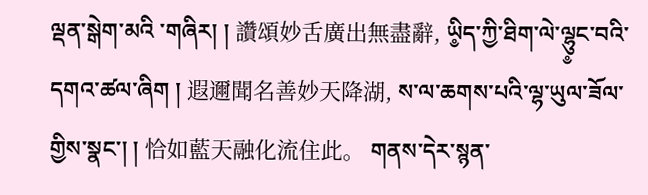ལྡན་སྒེག་མའི ་གཞིར། ། 讚頌妙舌廣出無盡辭, ཡི༵ད་ཀྱི་ཐིག་ལེ་ལྷུ༵ང་བའི་དགའ་ཚལ་ཞིག ། 遐邇聞名善妙天降湖, ས་ལ་ཆགས་པའི་ལྷ་ཡུལ་ཟོལ་གྱིས་སྣང་། ། 恰如藍天融化流住此。 གནས་དེར་སྙན་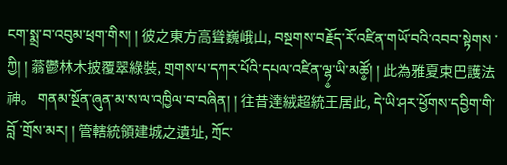ངག་སྨྲ་བ་འབུམ་ཕྲག་གིས། ། 彼之東方高聳巍峨山, བསྔགས་བརྗོད་རོ་འཛིན་གཡོ་བའི་འབབ་སྟེགས ་ཀྱི། ། 蓊鬱林木披覆翠綠裝, གྲགས་པ་དཀར་པོའི་དཔལ་འཛིན་ལྷ༵་ཡི་མཚོ༵། ། 此為雅夏束巴護法神。 གནམ་སྔོན་ཞུན་མ་ས་ལ་འཁྱིལ་བ་བཞིན། ། 往昔達絨超統王居此, དེ་ཡི་ཤར་ཕྱོགས་དབྱིག་གི་བློ ་གྲོས་མར། ། 管轄統領建城之遺址, ཀྲོང་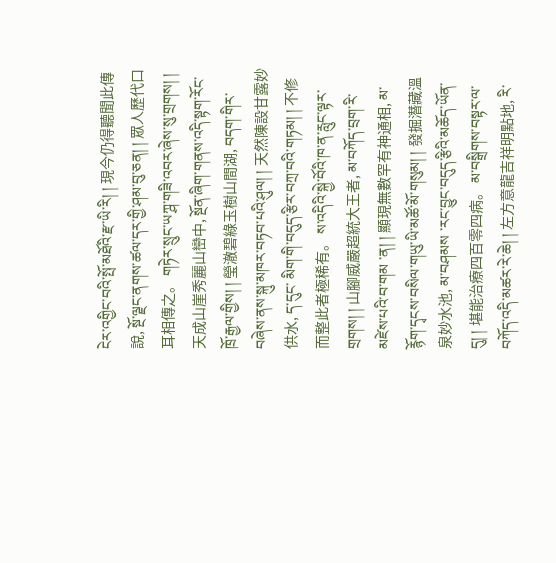ངེར་འགྱིང་བའི་སྤོ་མཐོའི་རྫ་ཡི་རི། ། 現今仍得聽聞此傳說, སྔོ་ལྗང་ནགས་ཚལ་དར་གྱི་ཤམ་བུ་ཅན། ། 眾人歷代口耳相傳之。 གཏེར་སྲུང་ཡཀྴ་གཟི་འབར་ཞེས་སུ་གྲགས། ། 天成山崖秀麗山巒中, སྔོན་ཞིག་གནས་འདི་སྟག་རོང་ཁྲོ་རྒྱལ་གྱིས། ། 瑩澈碧綠玉樹山間湖, བདག་གིར་བཞེས་ནས་སྐུ་མཁར་བཏབ་པའི་ཤུལ། ། 天然陳設甘露妙供水, ད་དུང་ མིག་གི་བདུད་རྩིར་བཀྲ་བའི་གཏམ། ། 不修而整此者極稀有。 ས་འདིའི་སྐྱེ་བོའི་ཁ་ན་རླུང་ལྟར་གྲགས། ། 山腳威嚴超統大王者, མ་བཀོད་བྲག་རི་མཛེས་པའི་བ་གམ ་ན། ། 顯現無數罕有神通相, མ་རྙོག་དྭངས་བསིལ་གཡུ་ཡི་མཚོ་མོ་གསུམ། ། 發掘潛藏溫泉妙水池, མ་བཤམས ་རང་བྱུང་བདུད་རྩིའི་མཆོད་ཡོན་དུ། ། 堪能治療四百零四病。 མ་བསྒྲིགས་བསྟར་ལ་བཀོད་འདི་མཚར་རེ་ཆེ། ། 左方意龍吉祥明點地, རི་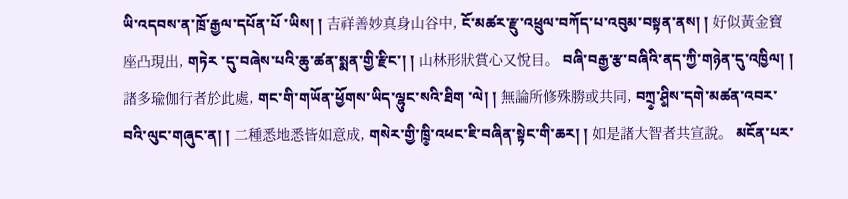ཡི་འདབས་ན་ཁྲོ་རྒྱལ་དཔོན་པོ ་ཡིས། ། 吉祥善妙真身山谷中, ངོ་མཚར་རྫུ་འཕྲུལ་བཀོད་པ་འབུམ་བསྟན་ནས། ། 好似黃金寶座凸現出, གཏེར ་དུ་བཞེས་པའི་ཆུ་ཚན་སྨན་གྱི་རྫིང་། ། 山林形狀賞心又悅目。 བཞི་བརྒྱ་རྩ་བཞིའི་ནད་ཀྱི་གཉེན་དུ་འཁྱིལ། ། 諸多瑜伽行者於此處, གང་གི་གཡོན་ཕྱོགས་ཡིད་ལྷུང་སའི་ཐིག ་ལེ། ། 無論所修殊勝或共同, བཀྲ༵་ཤི༵ས་དགེ་མཚན་འབར་བའི་ལུང་གཞུང་ན། ། 二種悉地悉皆如意成, གསེར་གྱི་ཁྲི༵་འཕང་ཇི་བཞིན་སྟེང་གི་ཆར། ། 如是諸大智者共宣說。 མངོན་པར་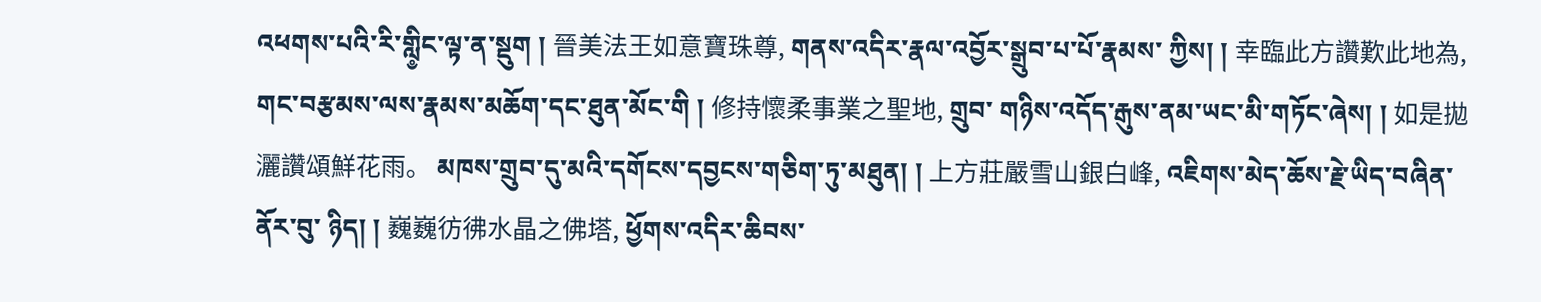འཕགས་པའི་རི་གླི༵ང་ལྟ་ན་སྡུག ། 晉美法王如意寶珠尊, གནས་འདིར་རྣལ་འབྱོར་སྒྲུབ་པ་པོ་རྣམས་ ཀྱིས། ། 幸臨此方讚歎此地為, གང་བརྩམས་ལས་རྣམས་མཆོག་དང་ཐུན་མོང་གི ། 修持懷柔事業之聖地, གྲུབ་ གཉིས་འདོད་རྒུས་ནམ་ཡང་མི་གཏོང་ཞེས། ། 如是拋灑讚頌鮮花雨。 མཁས་གྲུབ་དུ་མའི་དགོངས་དབྱངས་གཅིག་ཏུ་མཐུན། ། 上方莊嚴雪山銀白峰, འཇིགས་མེད་ཆོས་རྗེ་ཡིད་བཞིན་ནོར་བུ་ ཉིད། ། 巍巍彷彿水晶之佛塔, ཕྱོགས་འདིར་ཆིབས་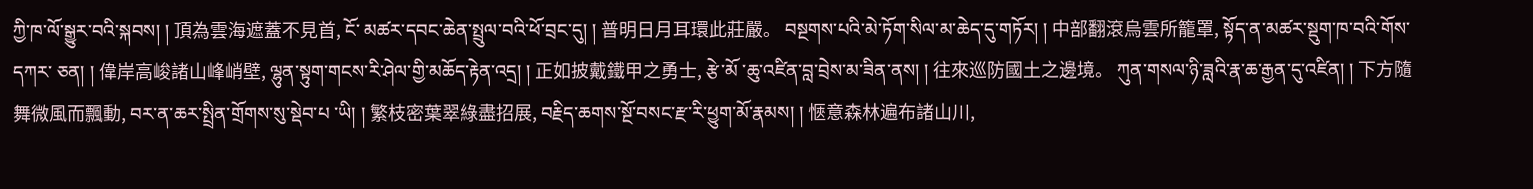ཀྱི་ཁ་ལོ་སྒྱུར་བའི་སྐབས། ། 頂為雲海遮蓋不見首, ངོ་ མཚར་དབང་ཆེན་སྤྲུལ་བའི་ཕོ་བྲང་དུ། ། 普明日月耳環此莊嚴。 བསྔགས་པའི་མེ་ཏོག་སིལ་མ་ཆེད་དུ་གཏོར། ། 中部翻滾烏雲所籠罩, སྟོད་ན་མཚར་སྡུག་ཁ་བའི་གོས་དཀར་ ཅན། ། 偉岸高峻諸山峰峭壁, ལྷུན་སྟུག་གངས་རི་ཤེལ་གྱི་མཆོད་རྟེན་འདྲ། ། 正如披戴鐵甲之勇士, རྩེ་མོ ་ཆུ་འཛིན་བླ་བྲེས་མ་ཟིན་ནས། ། 往來巡防國土之邊境。 ཀུན་གསལ་ཉི་ཟླའི་རྣ་ཆ་རྒྱན་དུ་འཛིན། ། 下方隨舞微風而飄動, བར་ན་ཆར་སྤྲིན་གྲོགས་སུ་སྡེབ་པ ་ཡི། ། 繁枝密葉翠綠盡招展, བརྗིད་ཆགས་སྔོ་བསང་རྫ་རི་ཕྱུག་མོ་རྣམས། ། 愜意森林遍布諸山川,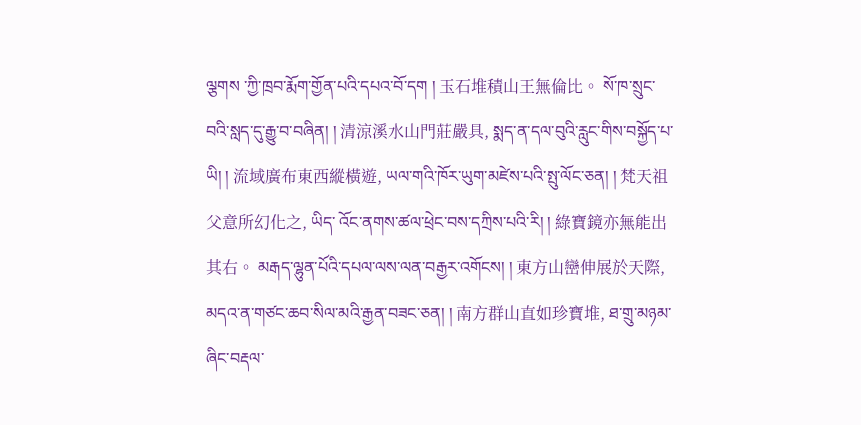ལྕགས ་ཀྱི་ཁྲབ་རྨོག་གྱོན་པའི་དཔའ་བོ་དག ། 玉石堆積山王無倫比。 སོ་ཁ་སྲུང་བའི་སླད་དུ་རྒྱུ་བ་བཞིན། ། 清涼溪水山門莊嚴具, སྨད་ན་དལ་བུའི་རླུང་གིས་བསྐྱོད་པ་ ཡི། ། 流域廣布東西縱橫遊, ཡལ་གའི་ཁོར་ཡུག་མཛེས་པའི་སྤུ་ལོང་ཅན། ། 梵天祖父意所幻化之, ཡིད་ འོང་ནགས་ཚལ་ཕྲེང་བས་དཀྲིས་པའི་རི། ། 綠寶鏡亦無能出其右。 མརྒད་ལྷུན་པོའི་དཔལ་ལས་ལན་བརྒྱར་འགོངས། ། 東方山巒伸展於天際, མདའ་ན་གཙང་ཆབ་སིལ་མའི་རྒྱན་བཟང་ཅན། ། 南方群山直如珍寶堆, ཐ་གྲུ་མཉམ་ཞིང་བརྡལ་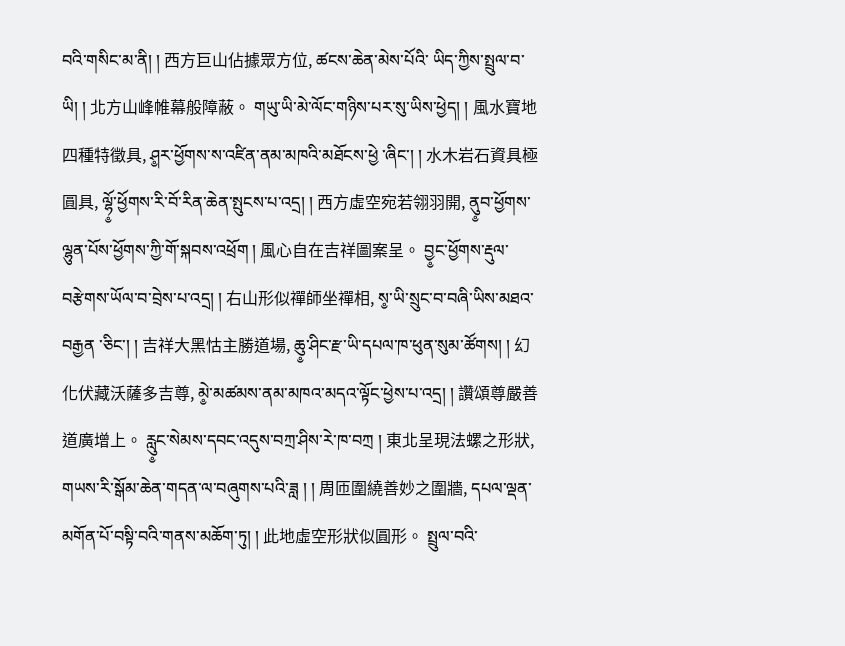བའི་གསིང་མ་ནི། ། 西方巨山佔據眾方位, ཚངས་ཆེན་མེས་པོའི་ ཡིད་ཀྱིས་སྤྲུལ་བ་ཡི། ། 北方山峰帷幕般障蔽。 གཡུ་ཡི་མེ་ལོང་གཉིས་པར་སུ་ཡིས་ཕྱེད། ། 風水寶地四種特徵具, ཤ༵ར་ཕྱོགས་ས་འཛིན་ནམ་མཁའི་མཐོངས་ཕྱེ ་ཞིང་། ། 水木岩石資具極圓具, ལྷོ༵་ཕྱོགས་རི་བོ་རིན་ཆེན་སྤུངས་པ་འདྲ། ། 西方虛空宛若翎羽開, ནུ༵བ་ཕྱོགས་ལྷུན་པོས་ཕྱོགས་ཀྱི་གོ་སྐབས་འཕྲོག ། 風心自在吉祥圖案呈。 བྱ༵ང་ཕྱོགས་རྡུལ་བརྩེགས་ཡོལ་བ་བྲེས་པ་འདྲ། ། 右山形似禪師坐禪相, ས༵་ཡི་སྲུང་བ་བཞི་ཡིས་མཐའ་བརྒྱན ་ཅིང་། ། 吉祥大黑怙主勝道場, ཆུ༵་ཤིང་རྫ་ཡི་དཔལ་ཁ་ཕུན་སུམ་ཚོགས། ། 幻化伏藏沃薩多吉尊, མེ༵་མཚམས་ནམ་མཁའ་མདའ་ལྟོང་ཕྱེས་པ་འདྲ། ། 讚頌尊嚴善道廣增上。 རླུ༵ང་སེམས་དབང་འདུས་བཀྲ་ཤིས་རེ་ཁ་བཀྲ ། 東北呈現法螺之形狀, གཡས་རི་སྒོམ་ཆེན་གདན་ལ་བཞུགས་པའི་ཟླ ། ། 周匝圍繞善妙之圍牆, དཔལ་ལྡན་མགོན་པོ་བསྟི་བའི་གནས་མཆོག་ཏུ། ། 此地虛空形狀似圓形。 སྤྲུལ་བའི་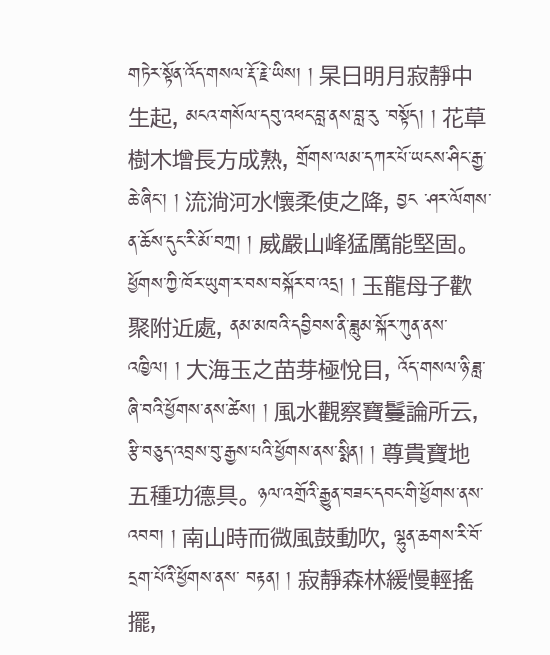གཏེར་སྟོན་འོད་གསལ་རྡོ་རྗེ་ཡིས། ། 杲日明月寂靜中生起, མངའ་གསོལ་དབུ་འཕང་བླ་ནས་བླ་རུ ་བསྟོད། ། 花草樹木增長方成熟, གྲོགས་ལམ་དཀར་པོ་ཡངས་ཤིང་རྒྱ་ཆེ་ཞིང་། ། 流淌河水懷柔使之降, བྱང ་ཤར་ལོགས་ན་ཆོས་དུང་རི་མོ་བཀྲ། ། 威嚴山峰猛厲能堅固。 ཕྱོགས་ཀྱི་ཁོར་ཡུག་ར་བས་བསྐོར་བ་འདྲ། ། 玉龍母子歡聚附近處, ནམ་མཁའི་དབྱིབས་ནི་ཟླུམ་སྐོར་ཀུན་ནས་ འཁྱིལ། ། 大海玉之苗芽極悅目, འོད་གསལ་ཉི་ཟླ་ཞི་བའི་ཕྱོགས་ནས་ཚེས། ། 風水觀察寶鬘論所云, རྩི་བཅུད་འབྲས་བུ་རྒྱས་པའི་ཕྱོགས་ནས་སྨིན། ། 尊貴寶地五種功德具。 ཉལ་འགྲོའི་རྒྱུན་བཟང་དབང་གི་ཕྱོགས་ནས་འབབ། ། 南山時而微風鼓動吹, ལྷུན་ཆགས་རི་བོ་དྲག་པོའི་ཕྱོགས་ནས་ བརྟན། ། 寂靜森林緩慢輕搖擺,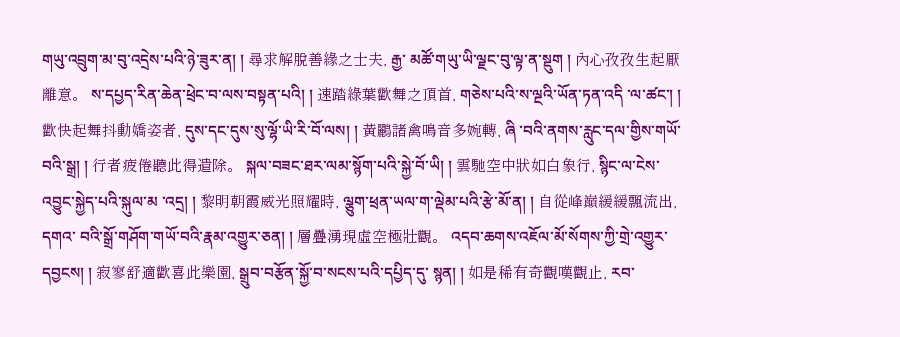གཡུ་འབྲུག་མ་བུ་འདྲེས་པའི་ཉེ་ཟུར་ན། ། 尋求解脫善緣之士夫, རྒྱ་ མཚོ་གཡུ་ཡི་ལྗང་བུ་ལྟ་ན་སྡུག ། 內心孜孜生起厭離意。 ས་དཔྱད་རིན་ཆེན་ཕྲེང་བ་ལས་བསྟན་པའི། ། 速踏綠葉歡舞之頂首, གཅེས་པའི་ས་ལྔའི་ཡོན་ཏན་འདི ་ལ་ཚང་། ། 歡快起舞抖動嬌姿者, དུས་དང་དུས་སུ་ལྷོ་ཡི་རི་བོ་ལས། ། 黃鸝諸禽鳴音多婉轉, ཞི ་བའི་ནགས་རླུང་དལ་གྱིས་གཡོ་བའི་སྒྲ། ། 行者疲倦聽此得遣除。 སྐལ་བཟང་ཐར་ལམ་སྙོག་པའི་སྐྱེ་བོ་ཡི། ། 雲馳空中狀如白象行, སྙིང་ལ་ངེས་འབྱུང་སྐྱེད་པའི་སྐུལ་མ ་འདྲ། ། 黎明朝霞威光照耀時, ལྕུག་ཕྲན་ཡལ་ག་ལྡེམ་པའི་རྩེ་མོ་ན། ། 自從峰巔緩緩飄流出, དགའ་ བའི་སྒྲོ་གཤོག་གཡོ་བའི་རྣམ་འགྱུར་ཅན། ། 層疊湧現虛空極壯觀。 འདབ་ཆགས་འཇོལ་མོ་སོགས་ཀྱི་གྲེ་འགྱུར་དབྱངས། ། 寂寥舒適歡喜此樂園, སྒྲུབ་བརྩོན་སྐྱོ་བ་སངས་པའི་དཔྱིད་དུ་ སྙན། ། 如是稀有奇觀嘆觀止, རབ་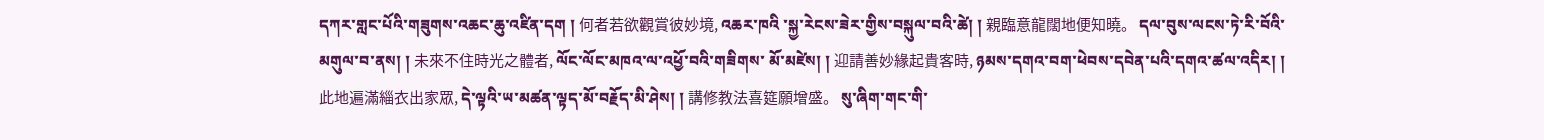དཀར་གླང་པོའི་གཟུགས་འཆང་ཆུ་འཛིན་དག ། 何者若欲觀賞彼妙境, འཆར་ཁའི ་སྐྱ་རེངས་ཟེར་གྱིས་བསྐུལ་བའི་ཚེ། ། 親臨意龍闊地便知曉。 དལ་བུས་ལངས་ཏེ་རི་བོའི་མགུལ་བ་ནས། ། 未來不住時光之體者, ལོང་ལོང་མཁའ་ལ་འཕྱོ་བའི་གཟིགས་ མོ་མཛེས། ། 迎請善妙緣起貴客時, ཉམས་དགའ་བག་ཕེབས་དབེན་པའི་དགའ་ཚལ་འདིར། ། 此地遍滿緇衣出家眾, དེ་ལྟའི་ཡ་མཚན་ལྟད་མོ་བརྗོད་མི་ཤེས། ། 講修教法喜筵願增盛。 སུ་ཞིག་གང་གི་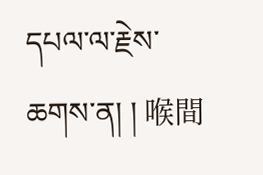དཔལ་ལ་རྗེས་ཆགས་ན། ། 喉間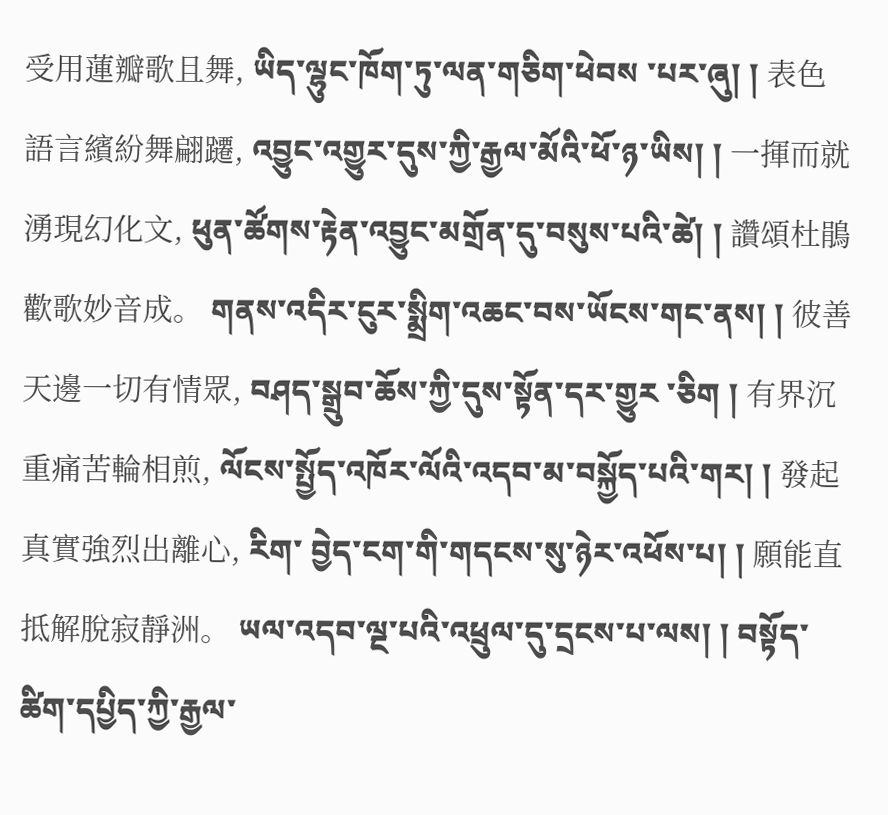受用蓮瓣歌且舞, ཡིད་ལྷུང་ཁོག་ཏུ་ལན་གཅིག་ཕེབས ་པར་ཞུ། ། 表色語言繽紛舞翩躚, འབྱུང་འགྱུར་དུས་ཀྱི་རྒྱལ་མོའི་ཕོ་ཉ་ཡིས། ། 一揮而就湧現幻化文, ཕུན་ཚོགས་རྟེན་འབྱུང་མགྲོན་དུ་བསུས་པའི་ཚེ། ། 讚頌杜鵑歡歌妙音成。 གནས་འདིར་ངུར་སྨྲིག་འཆང་བས་ཡོངས་གང་ནས། ། 彼善天邊一切有情眾, བཤད་སྒྲུབ་ཆོས་ཀྱི་དུས་སྟོན་དར་གྱུར ་ཅིག ། 有界沉重痛苦輪相煎, ལོངས་སྤྱོད་འཁོར་ལོའི་འདབ་མ་བསྐྱོད་པའི་གར། ། 發起真實強烈出離心, རིག་ བྱེད་ངག་གི་གདངས་སུ་ཉེར་འཕོས་པ། ། 願能直抵解脫寂靜洲。 ཡལ་འདབ་ལྔ་པའི་འཕྲུལ་དུ་དྲངས་པ་ལས། ། བསྟོད་ཚིག་དཔྱིད་ཀྱི་རྒྱལ་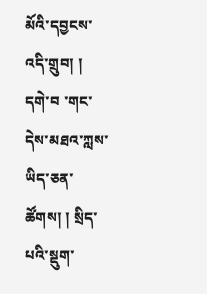མོའི་དབྱངས་འདི་གྲུབ། ། དགེ་བ ་གང་དེས་མཐའ་ཀླས་ཡིད་ཅན་ཚོགས། ། སྲིད་པའི་སྡུག་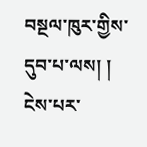བསྔལ་ཁུར་གྱིས་དུབ་པ་ལས། ། ངེས་པར་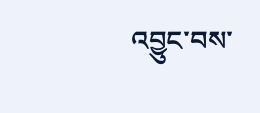འབྱུང་བས་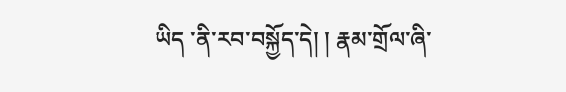ཡིད ་ནི་རབ་བསྐྱོད་དེ། ། རྣམ་གྲོལ་ཞི་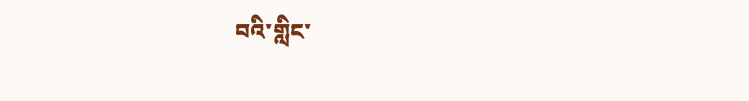བའི་གླིང་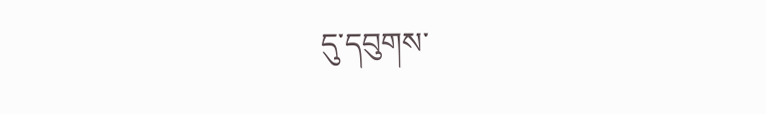དུ་དབུགས་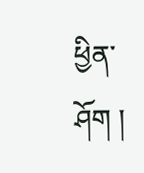ཕྱིན་ཤོག །